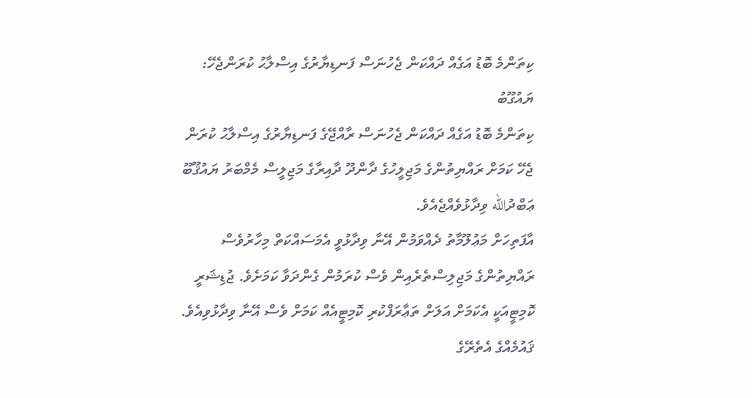ކިތަންމެ ބޮޑު އަގެއް ދައްކަން ޖެހުނަސް ފަނޑިޔާރުގެ އިސްލާޙު ކުރަންޖެހޭ: ޔައުގޫބު
ކިތަންމެ ބޮޑު އަގެއް ދައްކަން ޖެހުނަސް ރާއްޖޭގެ ފަނޑިޔާރުގެ އިސްލާޙު ކުރަން ޖެހޭ ކަމަށް ރައްޔިތުންގެ މަޖިލީހުގެ ދާންދޫ ދާއިރާގެ މަޖިލީސް މެމްބަރު ޔައުޤޫބޫ ޢަބްދުالله ވިދާޅުވެއްޖެއެވެ.
އާފަތިހަށް މަޢުލޫމާތު ދެއްވަމުން އޭނާ ވިދާޅުވީ އެމަސައްކަތް މިހާރުވެސް ރައްޔިތުންގެ މަޖިލިސްތެރެއިން ވެސް ކުރަމުން ގެންދަވާ ކަމަށެވެ. ޖުޑިޝަރީ ކޮމިޓީއަކީ އެކަމަށް އަލަށް ތަޢާރަފްކުރި ކޮމިޓީއެއް ކަމަށް ވެސް އޭނާ ވިދާޅުވިއެވެ.
ޤައުމެއްގެ އެތެރޭގެ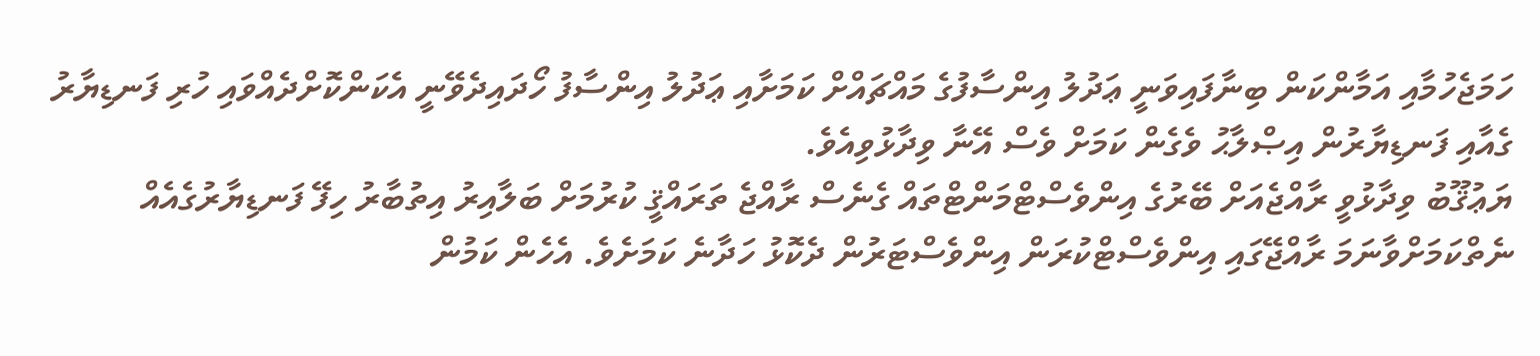ހަމަޖެހުމާއި އަމާންކަން ބިނާފައިވަނީ ޢަދުލު އިންސާފުގެ މައްޗައްށް ކަމަށާއި ޢަދުލު އިންސާފު ހޯދައިދެވޭނީ އެކަންކޮށްދެއްވައި ހުރި ފަނޑިޔާރު ގެއާއި ފަނޑިޔާރުން އިޞްލާޙު ވެގެން ކަމަށް ވެސް އޭނާ ވިދާޅުވިއެވެ.
ޔަޢުޤޫބު ވިދާޅުވީ ރާއްޖެއަށް ބޭރުގެ އިންވެސްޓްމަންޓްތައް ގެނެސް ރާއްޖެ ތަރައްޤީ ކުރުމަށް ބަލާއިރު އިތުބާރު ހިފޭ ފަނޑިޔާރުގެއެއް ނެތްކަމަށްވާނަމަ ރާއްޖޭގައި އިންވެސްޓްކުރަން އިންވެސްޓަރުން ދެކޮޅު ހަދާނެ ކަމަށެވެ. އެހެން ކަމުން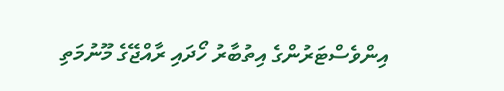އިންވެސްޓަރުންގެ އިތުބާރު ހޯދައި ރާއްޖޭގެ މޫނުމަތި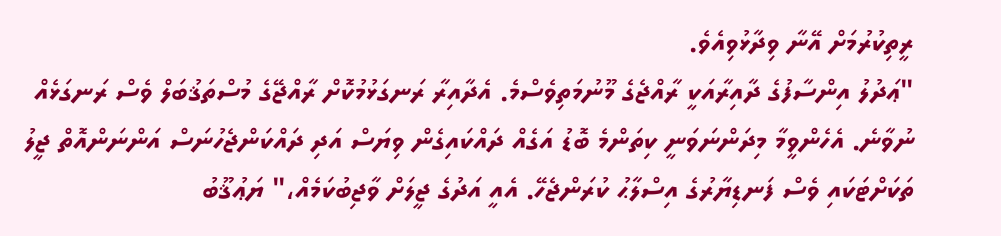ރީތިކުރުމަށް އޭނާ ވިދާޅުވިއެވެ.
"ޢަދުލު އިންސާފުގެ ދާއިރާއަކީ ރާއްޖެގެ މޫނުމަތިވެސްމެ. އެދާއިރާ ރަނގަޅުމުކޮށް ރާއްޖޭގެ މުސްތަޤުބަލް ވެސް ރަނގަޅެއް ނުވާނެ. އެހެންވީމާ މިދަންނަވަނީ ކިތަންމެ ބޮޑު އަގެއް ދައްކައިގެން ވިޔަސް އަދި ދައްކަންޖެހުނަސް އަންނަންއޮތް ޖީލު ތަކަށްޓަކައި ވެސް ފަނޑިޔާރުގެ އިސްލާޙު ކުރަންޖެހޭ. އެއީ އަދުގެ ޖީލަށް ވާޖިބުކަމެއް،" ޔަޢުޤޫބު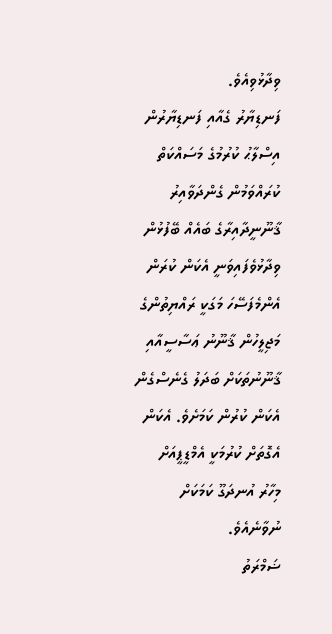ވިދާޅުވިއެވެ.
ފަނޑިޔާރު ގެއާއި ފަނޑިޔާރުން އިސްލާޙު ކުރުމުގެ މަސައްކަތް ކުރައްވަމުން ގެންދަވާއިރު ޤާނޫނީދާއިރާގެ ބައެއް ބޭފުޅުން ވިދާޅުވެފައިވަނީ އެކަން ކުރަން އެންމެފަސޭހަ މަގަކީ ރައްޔިތުންގެ މަޖިލީހުން ޤާނޫނު ޢަސާސީއާއި ޤާނޫނުތަކަށް ބަދަލު ގެނެސްގެން އެކަން ކުރުން ކަމަށެވެ. އެކަން އެގޮތަށް ކުރުމަކީ އެމްޑީޕީއަށް މިހާރު އުނދަގޫ ކަމަކަށް ނުވާނެއެވެ.
ޟަމްރަތު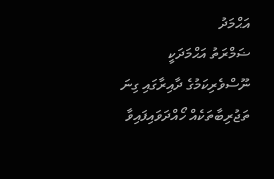އަޙްމަދު
ޟަމްރަތު އަޙްމަދަކީ ނޫސްވެރިކަމުގެ ދާއިރާގައި ގިނަ ތަޖުރިބާތަކެއް ހޯއްދަވައިފައިވާ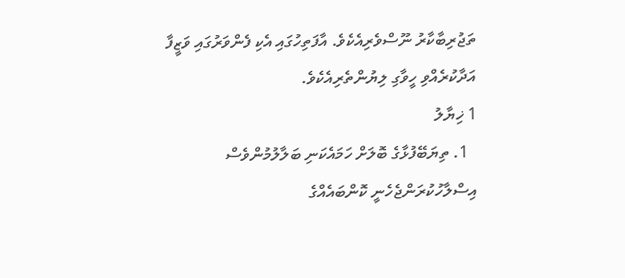ތަޖުރިބާކާރު ނޫސްވެރިއެކެވެ. އާފަތިހުގައި އެކި ފެންވަރުގައި ވަޒީފާ އަދާކުރެއްވި ހީވާގި ލިޔުންތެރިއެކެވެ.
1 ޚިޔާލު
  1. ތިޔަބޭފުޅާގެ ބޮލަށް ހަމައެކަނި ބަލާލުމުންވެސް އިސްލާހުކުރަންޖެހެނީ ކޮންބައެއްގެ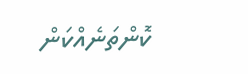ކޮންތަނެއްކަން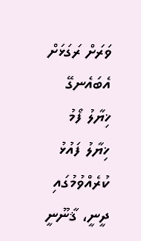ވަރަށް ރަގަޅަށް އެބައެނގޭ
ޚިޔާލު ފޯމު
ޚިޔާލު ފައުޅު ކުރެއްވުމުގައި ދީނީ، ޤާނޫނީ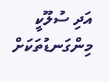އަދި ސުލޫކީ މިންގަނޑުތަކަށް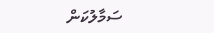ސަމާލުކަން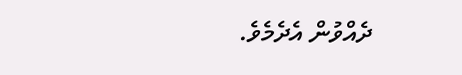ދެއްވުން އެދެމެވެ.